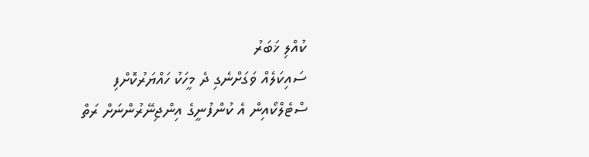ކުއްލި ޚަބަރު
ސައިކަލެއް ވަގަށްނެގި ދެ މީހަކު ހައްޔަރުކޮށްފި
ސްޓެލްކޯއިން އެ ކުންފުނީގެ އިންޖިނޭރުންނަށް ރަތް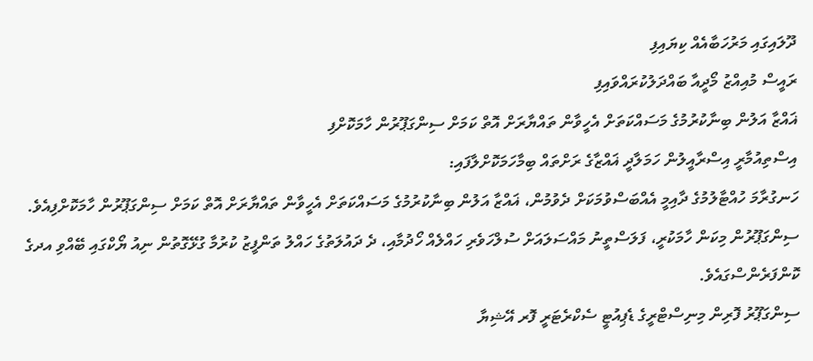ދޫލައިގައި މަރުހަބާއެއް ކިޔައިފި
ރައީސް މުއިއްޒު މޯދީއާ ބައްދަލުކުރައްވައިފި
ޣައްޒާ އަލުން ބިނާކުރުމުގެ މަސައްކަތަށް އެހީވާން ތައްޔާރަށް އޮތް ކަމަށް ސިންގަޕޫރުން ހާމަކޮށްފި
އިސްތިއުމާރީ އިސްރާއީލުން ހަމަލާދީ ޣައްޒާގެ ރަށްތައް ބިމާހަމަކޮށްލާފައި:
ހަނގުރާމަ ހުއްޓާލުމުގެ ދާއިމީ އެއްބަސްވުމަކަށް ދެވުމުން، ޣައްޒާ އަލުން ބިނާކުރުމުގެ މަސައްކަތަށް އެހީވާން ތައްޔާރަށް އޮތް ކަމަށް ސިންގަޕޫރުން ހާމަކޮށްފިއެވެ.
ސިންގަޕޫރުން މިކަން ހާމަކުރީ، ފަލަސްތީނު މައްސަލައަށް ސުލްހަވެރި ހައްލެއް ހޯދުމާއި، ދެ ދައުލަތުގެ ހައްލު ތަންފީޒު ކުރުމާ ގުޅޭގޮތުން ނިއު ޔޯކްގައި ބޭއްވި އދގެ ކޮންފަރެންސްގައެވެ.
ސިންގަޕޫރު ފޮރިން މިނިސްޓްރީގެ ޑެޕިއުޓީ ސެކްރެޓަރީ ފޮރ އޭޝިޔާ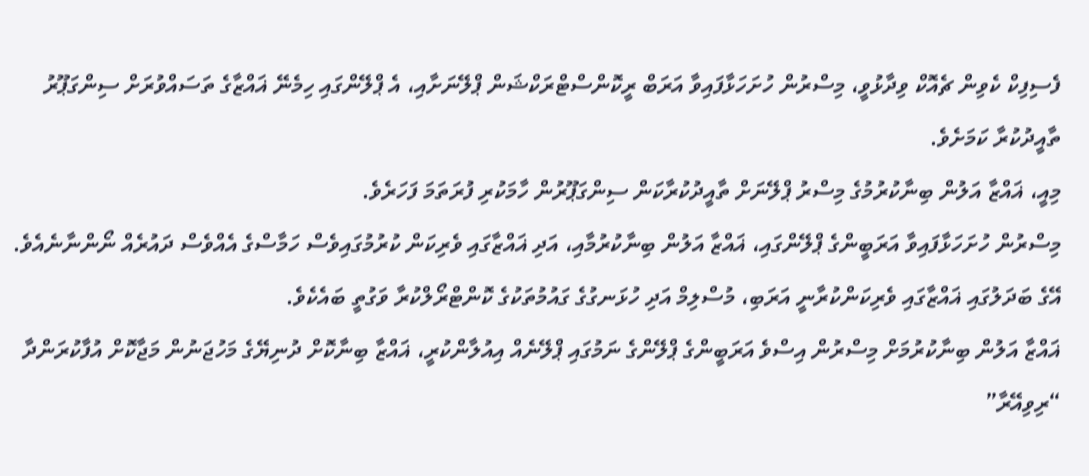ފެސިފިކް ކެވިން ޗެއޮކް ވިދާޅުވީ، މިސްރުން ހުށަހަޅާފައިވާ އަރަބް ރީކޮންސްޓްރަކްޝަން ޕްލޭނަށާއި، އެ ޕްލޭންގައި ހިމެނޭ ޣައްޒާގެ ތަސައްވުރަށް ސިންގަޕޫރު ތާއީދުކުރާ ކަމަށެވެ.
މިއީ، ޣައްޒާ އަލުން ބިނާކުރުމުގެ މިސްރު ޕްލޭނަށް ތާއީދުކުރާކަން ސިންގަޕޫރުން ހާމަކުރި ފުރަތަމަ ފަހަރެވެ.
މިސްރުން ހުށަހަޅާފައިވާ އަރަބީންގެ ޕްލޭންގައި، ޣައްޒާ އަލުން ބިނާކުރުމާއި، އަދި ޣައްޒާގައި ވެރިކަން ކުރުމުގައިވެސް ހަމާސްގެ އެއްވެސް ދައުރެއް ނޯންނާނެއެވެ. އޭގެ ބަދަލުގައި ޣައްޒާގައި ވެރިކަންކުރާނީ އަރަބި، މުސްލިމް އަދި ހުޅަނގުގެ ގައުމުތަކުގެ ކޮންޓްރޯލްކުރާ ވަގުތީ ބައެކެވެ.
ޣައްޒާ އަލުން ބިނާކުރުމަށް މިސްރުން އިސްވެ އަރަބީންގެ ޕްލޭންގެ ނަމުގައި ޕްލޭނެއް އިއުލާންކުރީ، ޣައްޒާ ބިނާކޮށް ދުނިޔޭގެ މަހުޖަނުން މަޖާކޮށް އުފާކުރަންދާ “ރިވިއޭރާ”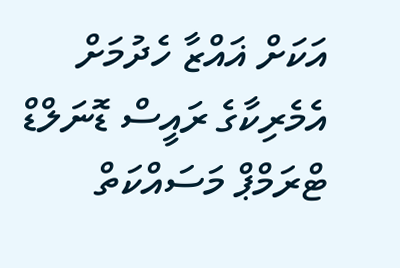އަކަށް ޣައްޒާ ހެދުމަށް އެމެރިކާގެ ރައީސް ޑޮނަލްޑް ޓްރަމްޕް މަސައްކަތް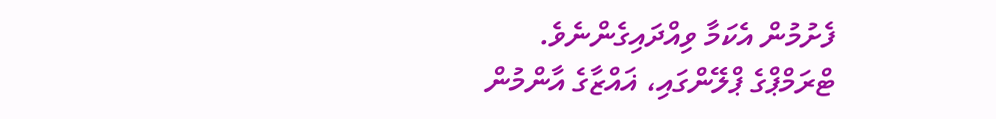ފެށުމުން އެކަމާ ވިއްދައިގެންނެވެ.
ޓްރަމްޕްގެ ޕްލޭންގައި، ޣައްޒާގެ އާންމުން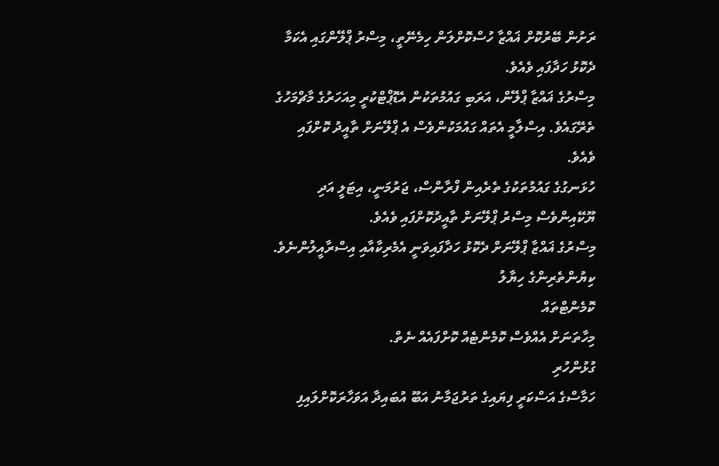ރަށުން ބޭރުކޮށް ޣައްޒާ ހުސްކޮށްލަން ހިމެނޭތީ، މިސްރު ޕްލޭންގައި އެކަމާ ދެކޮޅު ހަދާފައި ވެއެވެ.
މިސްރުގެ ޣައްޒާ ޕްލޭން، އަރަބި ގައުމުތަކުން އެޑޮޕްޓްކުރީ މިއަހަރުގެ މާޗްމަހުގެ ތެރޭގައެވެ. އިސްލާމީ އެތައް ގައުމަކުންވެސް އެ ޕްލޭނަށް ތާއީދު ކޮށްފައި ވެއެވެ.
ހުޅަނގުގެ ގައުމުތަކުގެ ތެރެއިން ފްރާންސް، ޖަރުމަނީ، އިޓަލީ އަދި ޔޫކޭއިންވެސް މިސްރު ޕްލޭނަށް ތާއީދުކޮށްފައި ވެއެވެ.
މިސްރުގެ ޣައްޒާ ޕްލޭނަށް ދެކޮޅު ހަދާފައިވަނީ އެމެރިކާއާއި އިސްރާއީލުންނެވެ.
ކިޔުންތެރިންގެ ހިޔާލު
ކޮމެންޓްތައް
މިހާތަނަށް އެއްވެސް ކޮމެންޓެއް ކޮށްފައެއް ނެތް.
ގުޅުންހުރި
ހަމާސްގެ އަސްކަރީ ފިޔައިގެ ތަރުޖަމާނު އަބޫ އުބައިދާ އަވަހާރަކޮށްލައިފި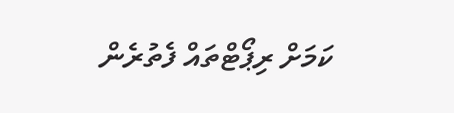ކަމަށް ރިޕޯޓްތައް ފެތުރެން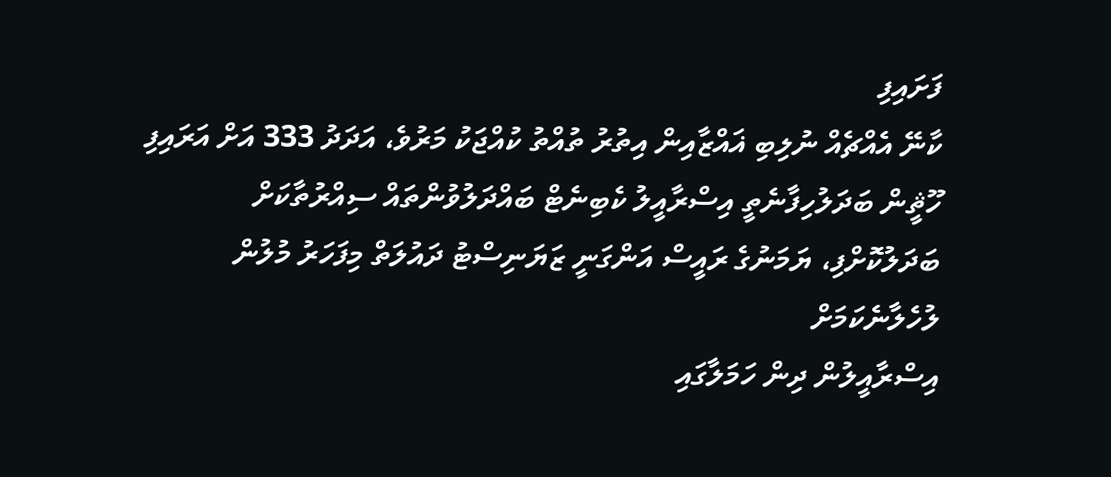ފަށައިފި
ކާނޭ އެއްޗެއް ނުލިބި ޣައްޒާއިން އިތުރު ތުއްތު ކުއްޖަކު މަރުވެ، އަދަދު 333 އަށް އަރައިފި
ހޫޘީން ބަދަލުހިފާނެތީ އިސްރާއީލު ކެބިނެޓް ބައްދަލުވުންތައް ސިއްރުތާކަށް ބަދަލުކޮށްފި، ޔަމަނުގެ ރައީސް އަންގަނީ ޒަޔަނިސްޓު ދައުލަތް މިފަހަރު މުލުން ލުހެލާނެކަމަށް
އިސްރާއީލުން ދިން ހަމަލާގައި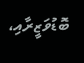ބޮޑުވަޒީރާއި،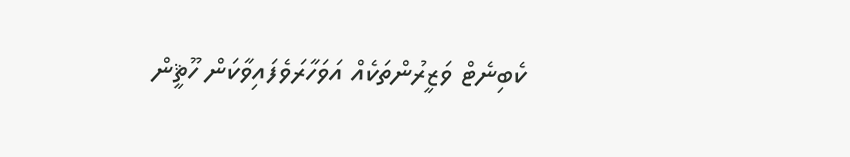ކެބިނެޓް ވަޒީރުންތަކެއް އަވަހާރަވެފައިވާކަން ހޫޘީން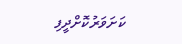ކަށަވަރުކޮށްދީފި